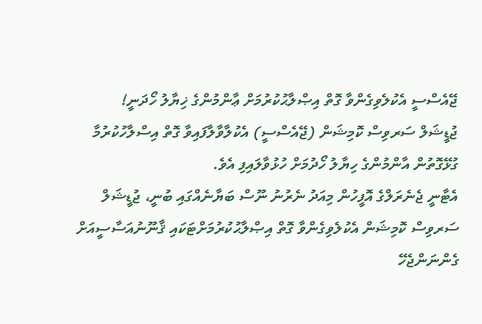ޖޭއެސްސީ އެކުލެވިގެންވާ ގޮތް އިޞްލާޙުކުރުމަށް ޢާންމުންގެ ޚިޔާލު ހޯދަނީ!
ޖުޑީޝަލް ސަރވިސް ކޮމިޝަން (ޖޭއެސްސީ) އެކުލާވާލާފައިވާ ގޮތް އިސްލާހުކުރުމާ ގުޅޭގޮތުން އާންމުންގެ ހިޔާލު ހޯދުމަށް ހުޅުވާލައިފި އެވެ.
އެޓާނީ ޖެނެރަލްގެ އޮފީހުން މިއަދު ނެރުނު ނޫސް ބަޔާނެއްގައި ބުނީ، ޖުޑީޝަލް ސަރވިސް ކޮމިޝަން އެކުލެވިގެންވާ ގޮތް އިޞްލާޙުކުރުމަށްޓަކައި ޤާނޫނުއަސާސީއަށް ގެންނަންޖެހޭ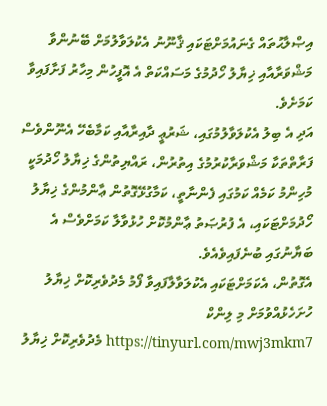އިޞްލާޙުތައް ގެނައުމަށްޓަކައި ޤާނޫނު އެކުލަވާލުމަށް ބޭނުންވާ މަޝްވަރާއާއި ޚިޔާލު ހޯދުމުގެ މަސައްކަތް އެ އޮފީހުން މިހާރު ފަށާފައިވާ ކަމަށެވެ.
އަދި އެ ބިލު އެކުލަވާލުމުގައި، ޝަރުޢީ ދާއިރާއާއި ކަމާބެހޭ އެނޫންވެސް ފަރާތްތަކާ މަޝްވަރާކުރުމުގެ އިތުރުން، ރައްޔިތުންގެ ޚިޔާލު ހޯދުމަކީ މުހިންމު ކަމެއް ކަމުގައި ފެންނާތީ، ކަމާގުޅޭގޮތުން ޢާންމުންގެ ޚިޔާލު ހޯދުމަށްޓަކައި، އެ ފުރުޞަތު ޢާންމުކޮށް ހުޅުވާލާ ކަމަށްވެސް އެ ބަޔާނުގައި ބުނެފައިވެއެވެ.
އެގޮތުން، އެކަމަށްޓަކައި އެކުލަވާލާފައިވާ ފޯމު މެދުވެރިކޮށް ޚިޔާލު ހުށަހެޅުއްވުމަށް މި ލިންކް https://tinyurl.com/mwj3mkm7 މެދުވެރިކޮށް ޚިޔާލު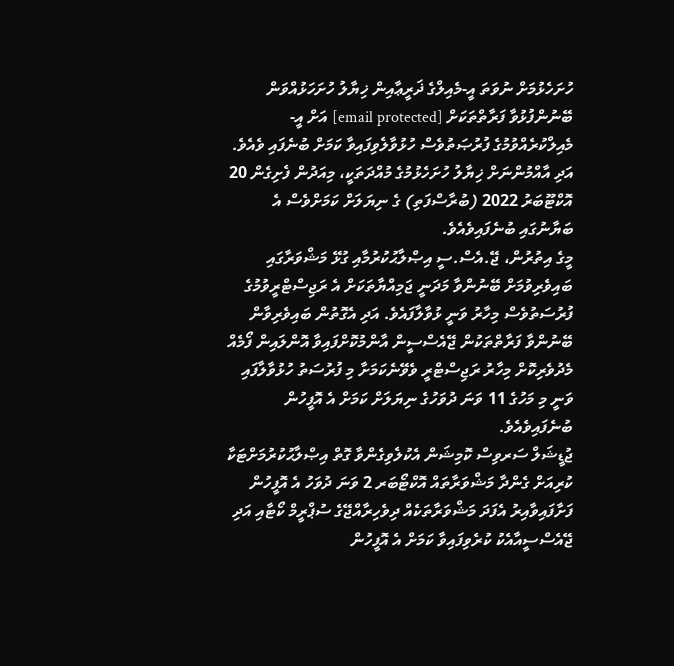ހުށަހެޅުމަށް ނުވަތަ އީ-މެއިލްގެ ޛަރީޢާއިން ޚިޔާލު ހުށަހަޅުއްވަން ބޭނުންފުޅުވާ ފަރާތްތަކަށް [email protected] އަށް އީ-މެއިލްކުރެއްވުމުގެ ފުރުޞަތުވެސް ހުޅުވާލެވިފައިވާ ކަމަށް ބުނެފައި ވެއެވެ.
އަދި އާއްމުންނަށް ޚިޔާލު ހުށަހެޅުމުގެ މުއްދަތަކީ، މިއަދުން ފެށިގެން 20 އޮކްޓޫބަރު 2022 (ބުރާސްފަތި) ގެ ނިޔަލަށް ކަމަށްވެސް އެ ބަޔާނުގައި ބުނެފައިވެއެވެ.
މީގެ އިތުރުން، ޖޭ.އެސް.ސީ އިޞްލާޙުކުރުމާއި ގުޅޭ މަޝްވަރާގައި ބައިވެރިވުމަށް ބޭނުންވާ މަދަނީ ޖަމިއްޔާތަކަށް އެ ރަޖިސްޓްރީވުމުގެ ފުރުސަތުވެސް މިހާރު ވަނީ ޅުވާލާފައެވެ. އަދި އެގޮތުން ބައިވެރިވާން ބޭނުންވާ ފަރާތްތަކުން ޖޭއެސްސީން އާންމުކޮށްފައިވާ އޮންލައިން ފޯމެއް މެދުވެރިކޮށް މިހާރު ރަޖިސްޓްރީ ވެވޭނެކަމަށާ މި ފުރުސަތު ހުޅުވާލާފައި ވަނީ މި މަހުގެ 11 ވަނަ ދުވަހުގެ ނިޔަލަށް ކަމަށް އެ އޮފީހުން ބުނެފައިވެއެވެ.
ޖުޑީޝަލް ސަރވިސް ކޮމިޝަން އެކުލެވިގެންވާ ގޮތް އިޞްލާޙުކުރުމަށްޓަކާ ކުރިއަށް ގެންދާ މަޝްވަރާތައް އޮކްޓޯބަރ 2 ވަނަ ދުވަހު އެ އޮފީހުން ފަށާފައިވާއިރު އެފަދަ މަޝްވަރާތަކެއް ދިވެހިރާއްޖޭގެ ސުޕްރީމް ކޯޓާއި އަދި ޖޭއެސްސީއާއެކު ކުރެވިފައިވާ ކަމަށް އެ އޮފީހުން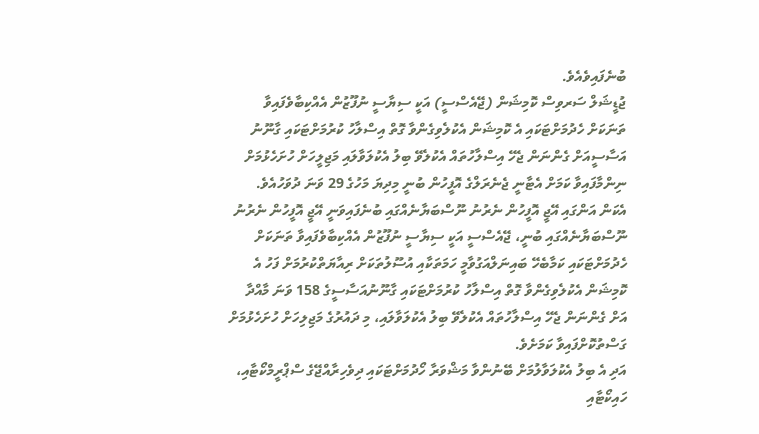ބުނެފައިވެއެވެ.
ޖުޑީޝަލް ސަރވިސް ކޮމިޝަން (ޖޭއެސްސީ) އަކީ ސިޔާސީ ނުފޫޒުން އެއްކިބާވެފައިވާ ތަނަކަށް ހެދުމަށްޓަކައި އެ ކޮމިޝަން އެކުލެވިގެންވާ ގޮތް އިސްލާހު ކުރުމަށްޓަކައި ގާނޫނު އަސާސީއަށް ގެންނަން ޖެހޭ އިސްލާހުތައް އެކުލެވޭ ބިލު އެކުލަވާލައި މަޖިލީހަށް ހުށަހެޅުމަށް ނިންމާފައިވާ ކަމަށް އެޓާނީ ޖެނެރަލްގެ އޮފީހުން ބުނީ މިދިޔަ މަހުގެ 29 ވަނަ ދުވަހުއެވެ.
އެކަން އަންގައި އޭޖީ އޮފީހުން ނެރުނު ނޫސްބަޔާނެއްގައި ބުނެފައިވަނީ އޭޖީ އޮފީހުން ނެރުނު ނޫސްބަޔާނެއްގައި ބުނީ، ޖޭއެސްސީ އަކީ ސިޔާސީ ނުފޫޒުން އެއްކިބާވެފައިވާ ތަނަކަށް ހެދުމަށްޓަކައި ކަމާބެހޭ ބައިނަލްއަގުވާމީ ހަމަތަކާއި އުސޫލުތަކަށް ރިއާޔަތްކުރުމަށް ފަހު އެ ކޮމިޝަން އެކުލެވިގެންވާ ގޮތް އިސްލާހު ކުރުމަށްޓަކައި ގާނޫނުއަސާސީގެ 158 ވަނަ މާއްދާ އަށް ގެންނަން ޖެހޭ އިސްލާހުތައް އެކުލެވޭ ބިލު އެކުލަވާލައި، މި ދައުރުގެ މަޖިލިހަށް ހުށަހެޅުމަށް ގަސްތުކޮށްފައިވާ ކަމަށެވެ.
އަދި އެ ބިލު އެކުލަވާލުމަށް ބޭނުންވާ މަޝްވަރާ ހޯދުމަށްޓަކައި ދިވެހިރާއްޖޭގެ ސްޕްރީމްކޯޓާއި، ހައިކޯޓާއި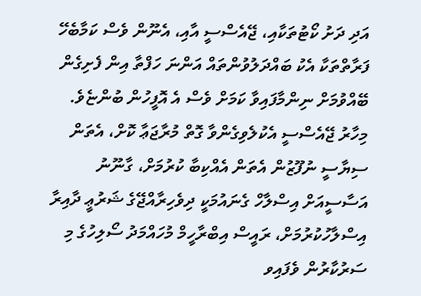އަދި ދަށު ކޯޓުތަކާއި، ޖޭއެސްސީ އާއި، އެނޫން ވެސް ކަމާބެހޭ ފަރާތްތަކާ އެކު ބައްދަލުވުންތައް އަންނަ ހަފްތާ އިން ފެށިގެން ބޭއްވުމަށް ނިންމާފައިވާ ކަމަށް ވެސް އެ އޮފީހުން ބުންޏެވެ.
މިހާރު ޖޭއެސްސީ އެކުލެވިގެންވާ ގޮތް މުރާޖަޢާ ކޮށް، އެތަން ސިޔާސީ ނުފޫޒުން އެތަން އެއްކިބާ ކުރުމަށް، ގާނޫނު އަސާސީއަށް އިސްލާހް ގެނައުމަކީ ދިވެހިރާއްޖޭގެ ޝަރުޢީ ދާއިރާ އިސްލާހުކުރުމަށް، ރައީސް އިބްރާހީމް މުހައްމަދު ސޯލިހުގެ މި ސަރުކާރުން ވެފައިވ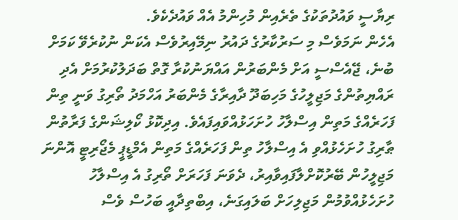ރިޔާސީ ވައުދުތަކުގެ ތެރެއިން މުހިންމު އެއް ވައުދެކެވެ.
އެހެން ނަމަވެސް މި ސަރުކާރުގެ ދައުރު ނިމޭއިރުވެސް އެކަން ނުކުރެވޭ ކަމަށް ބުނެ، ޖޭއެސްސީ އަށް މެންބަރުން އައްޔަނުކުރާ ގޮތް ބަދަލުކުރުމަށް އެދި ރައްޔިތުންގެ މަޖިލީހުގެ މަހިބަދޫ ދާއިރާގެ މެންބަރު އަހްމަދު ތޯރިގު ވަނީ ތިން ފަހަރެއްގެ މަތިން އިސްލާހު ހުށަހަޅުއްވައިފައެވެ. އިދިކޮޅު ކޯލިޝަންގެ ފަރާތުން ޠާރިގު ހުށަހެޅުއްވި އެ އިސްލާހު ތިން ފަހަރެއްގެ މަތިން އެމްޑީޕީ މެޖޯރިޓީ އޮންނަ މަޖިލީހުން ބޭރުކޮށްލާފައިވާއިރު، ދެވަނަ ފަހަރަށް ތޯރިގު އެ އިސްލާހު ހުށަހެޅުއްވުމުން މަޖިލިހަށް ބަލައިގަނެ، އިބްތިދާއީ ބަހުސް ވެސް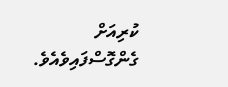ކުރިއަށް ގެންގޮސްފައިވެއެވެ.